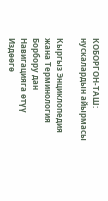КОБОРГОН-ТАШ: нускалардын айырмасы

Кыргыз Энциклопедия жана Терминология Борбору дан
Навигацияга өтүү Издөөгө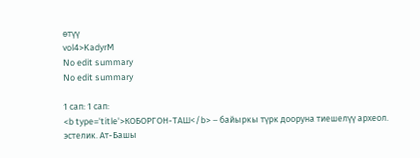өтүү
vol4>KadyrM
No edit summary
No edit summary

1 сап: 1 сап:
<b type='title'>КОБОРГОН-ТАШ</b> – байыркы түрк дооруна тиешелүү археол. эстелик. Ат-Башы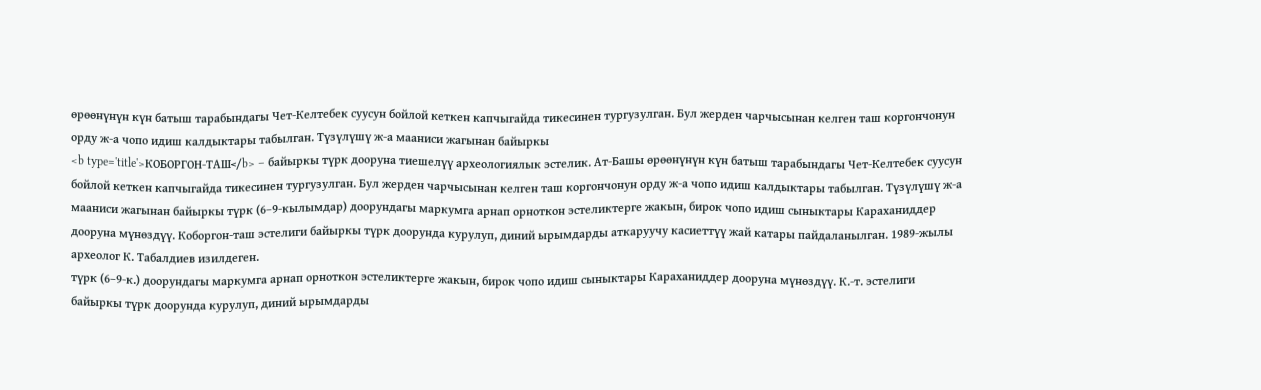өрөөнүнүн күн батыш тарабындагы Чет-Келтебек суусун бойлой кеткен капчыгайда тикесинен тургузулган. Бул жерден чарчысынан келген таш коргончонун орду ж-а чопо идиш калдыктары табылган. Түзүлүшү ж-а мааниси жагынан байыркы
<b type='title'>КОБОРГОН-ТАШ</b> – байыркы түрк дооруна тиешелүү археологиялык эстелик. Ат-Башы өрөөнүнүн күн батыш тарабындагы Чет-Келтебек суусун бойлой кеткен капчыгайда тикесинен тургузулган. Бул жерден чарчысынан келген таш коргончонун орду ж-а чопо идиш калдыктары табылган. Түзүлүшү ж-а мааниси жагынан байыркы түрк (6–9-кылымдар) доорундагы маркумга арнап орноткон эстеликтерге жакын, бирок чопо идиш сыныктары Караханиддер дооруна мүнөздүү. Коборгон-таш эстелиги байыркы түрк доорунда курулуп, диний ырымдарды аткаруучу касиеттүү жай катары пайдаланылган. 1989-жылы археолог К. Табалдиев изилдеген.
түрк (6–9-к.) доорундагы маркумга арнап орноткон эстеликтерге жакын, бирок чопо идиш сыныктары Караханиддер дооруна мүнөздүү. К.-т. эстелиги байыркы түрк доорунда курулуп, диний ырымдарды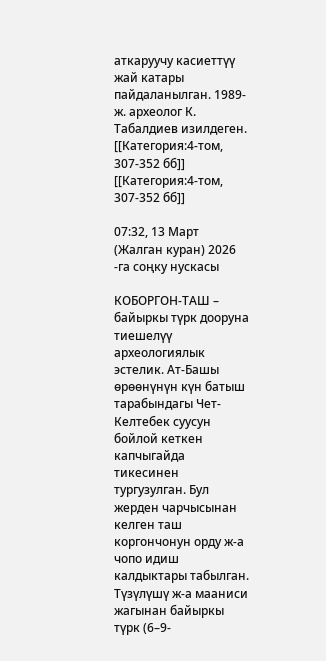аткаруучу касиеттүү жай катары пайдаланылган. 1989-ж. археолог К. Табалдиев изилдеген.
[[Категория:4-том, 307-352 бб]]
[[Категория:4-том, 307-352 бб]]

07:32, 13 Март (Жалган куран) 2026 -га соңку нускасы

КОБОРГОН-ТАШ – байыркы түрк дооруна тиешелүү археологиялык эстелик. Ат-Башы өрөөнүнүн күн батыш тарабындагы Чет-Келтебек суусун бойлой кеткен капчыгайда тикесинен тургузулган. Бул жерден чарчысынан келген таш коргончонун орду ж-а чопо идиш калдыктары табылган. Түзүлүшү ж-а мааниси жагынан байыркы түрк (6–9-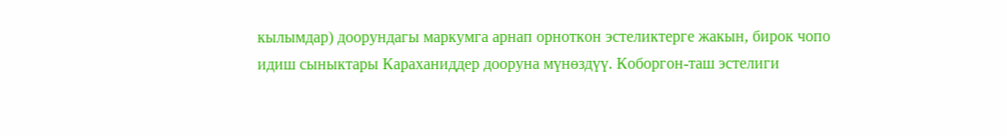кылымдар) доорундагы маркумга арнап орноткон эстеликтерге жакын, бирок чопо идиш сыныктары Караханиддер дооруна мүнөздүү. Коборгон-таш эстелиги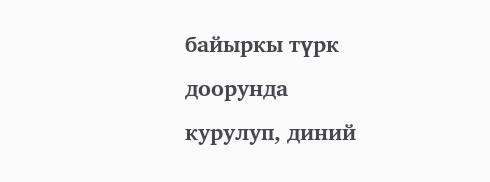байыркы түрк доорунда курулуп, диний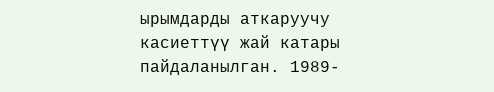ырымдарды аткаруучу касиеттүү жай катары пайдаланылган. 1989-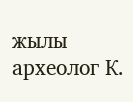жылы археолог К.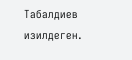Табалдиев изилдеген.